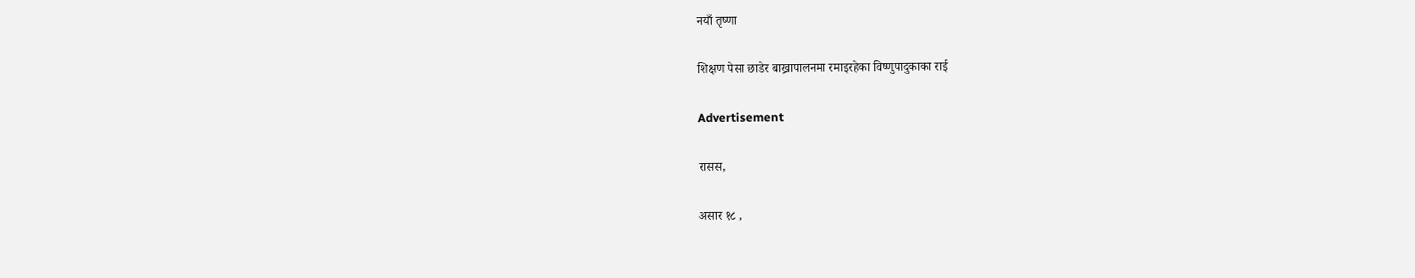नयाँ तृष्णा

शिक्षण पेसा छाडेर बाख्रापालनमा रमाइरहेका विष्णुपादुकाका राई

Advertisement

रासस,

असार १८ ,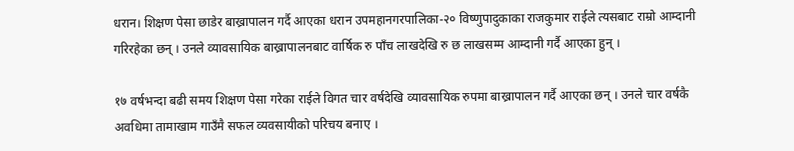धरान। शिक्षण पेसा छाडेर बाख्रापालन गर्दै आएका धरान उपमहानगरपालिका-२० विष्णुपादुकाका राजकुमार राईले त्यसबाट राम्रो आम्दानी गरिरहेका छन् । उनले व्यावसायिक बाख्रापालनबाट वार्षिक रु पाँच लाखदेखि रु छ लाखसम्म आम्दानी गर्दै आएका हुन् ।

१७ वर्षभन्दा बढी समय शिक्षण पेसा गरेका राईले विगत चार वर्षदेखि व्यावसायिक रुपमा बाख्रापालन गर्दै आएका छन् । उनले चार वर्षकै अवधिमा तामाखाम गाउँमै सफल व्यवसायीको परिचय बनाए ।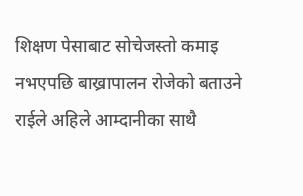शिक्षण पेसाबाट सोचेजस्तो कमाइ नभएपछि बाख्रापालन रोजेको बताउने राईले अहिले आम्दानीका साथै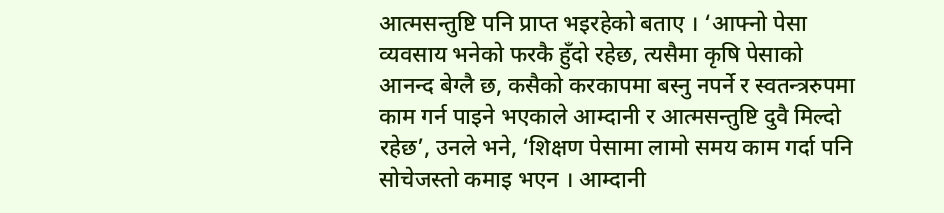आत्मसन्तुष्टि पनि प्राप्त भइरहेको बताए । ‘आफ्नो पेसा व्यवसाय भनेको फरकै हुँदो रहेछ, त्यसैमा कृषि पेसाको आनन्द बेग्लै छ, कसैको करकापमा बस्नु नपर्ने र स्वतन्त्ररुपमा काम गर्न पाइने भएकाले आम्दानी र आत्मसन्तुष्टि दुवै मिल्दो रहेछ’, उनले भने, ‘शिक्षण पेसामा लामो समय काम गर्दा पनि सोचेजस्तो कमाइ भएन । आम्दानी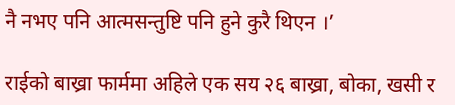नै नभए पनि आत्मसन्तुष्टि पनि हुने कुरै थिएन ।’

राईको बाख्रा फार्ममा अहिले एक सय २६ बाख्रा, बोका, खसी र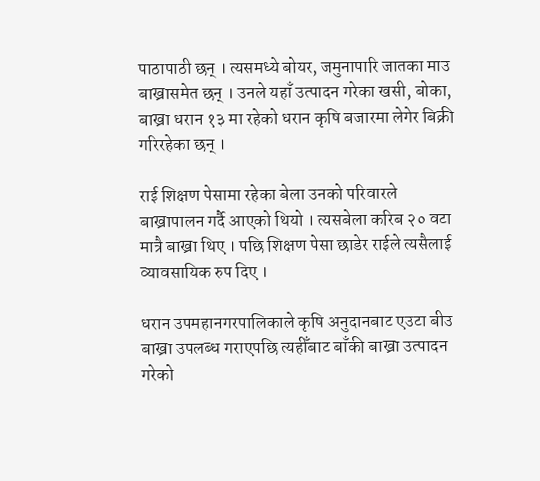पाठापाठी छन् । त्यसमध्ये बोयर, जमुनापारि जातका माउ बाख्रासमेत छन् । उनले यहाँ उत्पादन गरेका खसी, बोका, बाख्रा धरान १३ मा रहेको धरान कृषि बजारमा लेगेर बिक्री गरिरहेका छन् ।

राई शिक्षण पेसामा रहेका बेला उनको परिवारले बाख्रापालन गर्दै आएको थियो । त्यसबेला करिब २० वटा मात्रै बाख्रा थिए । पछि शिक्षण पेसा छाडेर राईले त्यसैलाई व्यावसायिक रुप दिए ।

धरान उपमहानगरपालिकाले कृषि अनुदानबाट एउटा बीउ बाख्रा उपलब्ध गराएपछि त्यहीँबाट बाँकी बाख्रा उत्पादन गरेको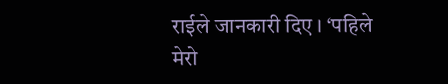राईले जानकारी दिए । ‘पहिले मेरो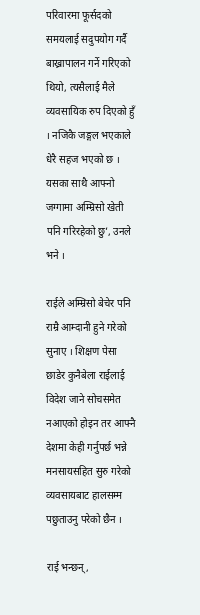परिवारमा फूर्सदको समयलाई सदुपयोग गर्दै बाख्रापालन गर्ने गरिएको थियो, त्यसैलाई मैले व्यवसायिक रुप दिएको हुँ । नजिकै जङ्गल भएकाले धेरै सहज भएको छ । यसका साथै आफ्नो जग्गामा अम्म्रिसो खेती पनि गरिरहेको छु’, उनले भने ।

राईले अम्म्रिसो बेचेर पनि राम्रै आम्दानी हुने गरेको सुनाए । शिक्षण पेसा छाडेर कुनैबेला राईलाई विदेश जाने सोचसमेत नआएको होइन तर आफ्नै देशमा केही गर्नुपर्छ भन्ने मनसायसहित सुरु गरेको व्यवसायबाट हालसम्म पछुताउनु परेको छैन ।

राई भन्छन्,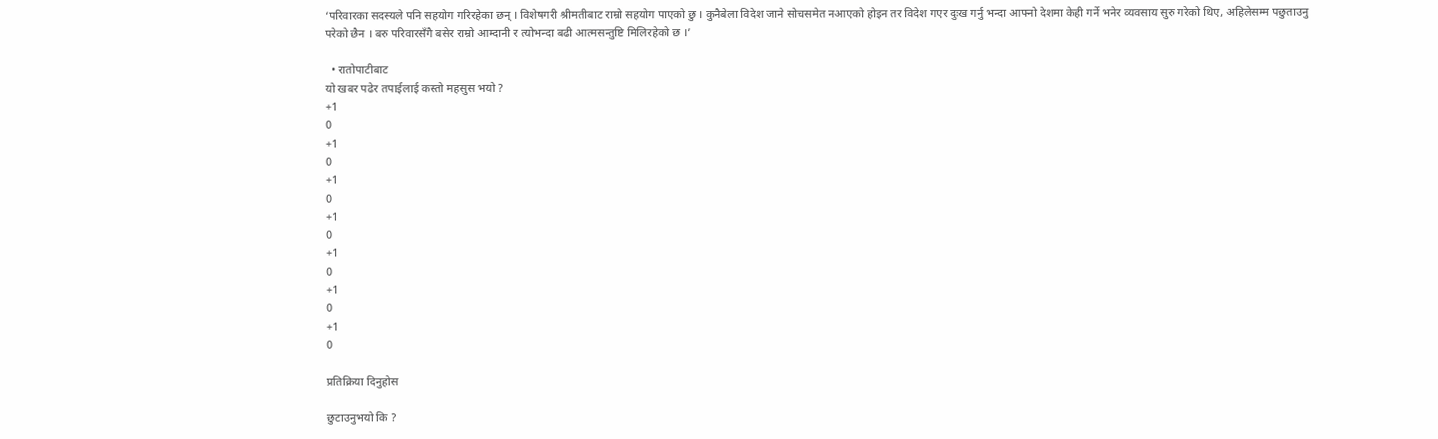‘परिवारका सदस्यले पनि सहयोग गरिरहेका छन् । विशेषगरी श्रीमतीबाट राम्रो सहयोग पाएको छु । कुनैबेला विदेश जाने सोचसमेत नआएको होइन तर विदेश गएर दुःख गर्नु भन्दा आफ्नो देशमा केही गर्ने भनेर व्यवसाय सुरु गरेको थिए, अहिलेसम्म पछुताउनु परेको छैन । बरु परिवारसँगै बसेर राम्रो आम्दानी र त्योभन्दा बढी आत्मसन्तुष्टि मिलिरहेको छ ।’

  • रातोपाटीबाट
यो खबर पढेर तपाईलाई कस्तो महसुस भयो ?
+1
0
+1
0
+1
0
+1
0
+1
0
+1
0
+1
0

प्रतिक्रिया दिनुहोस

छुटाउनुभयो कि ?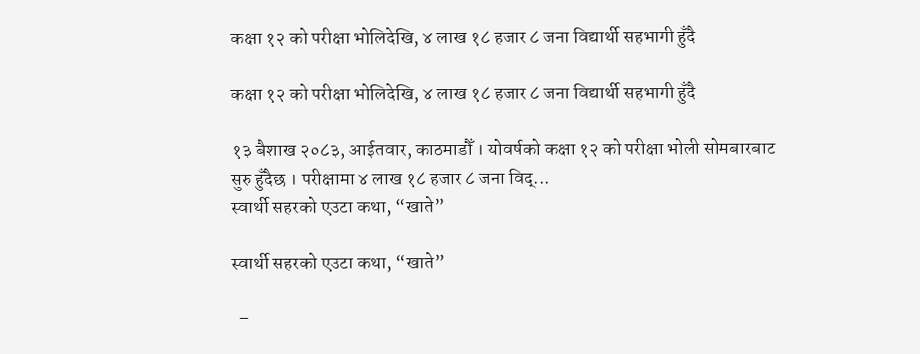कक्षा १२ को परीक्षा भोलिदेखि, ४ लाख १८ हजार ८ जना विद्यार्थी सहभागी हुँदै

कक्षा १२ को परीक्षा भोलिदेखि, ४ लाख १८ हजार ८ जना विद्यार्थी सहभागी हुँदै

१३ बैशाख २०८३, आईतवार, काठमाडौँ । योवर्षको कक्षा १२ को परीक्षा भोली सोमबारबाट सुरु हुँदैछ । परीक्षामा ४ लाख १८ हजार ८ जना विद्...
स्वार्थी सहरको एउटा कथा, “खाते”

स्वार्थी सहरको एउटा कथा, “खाते”

  –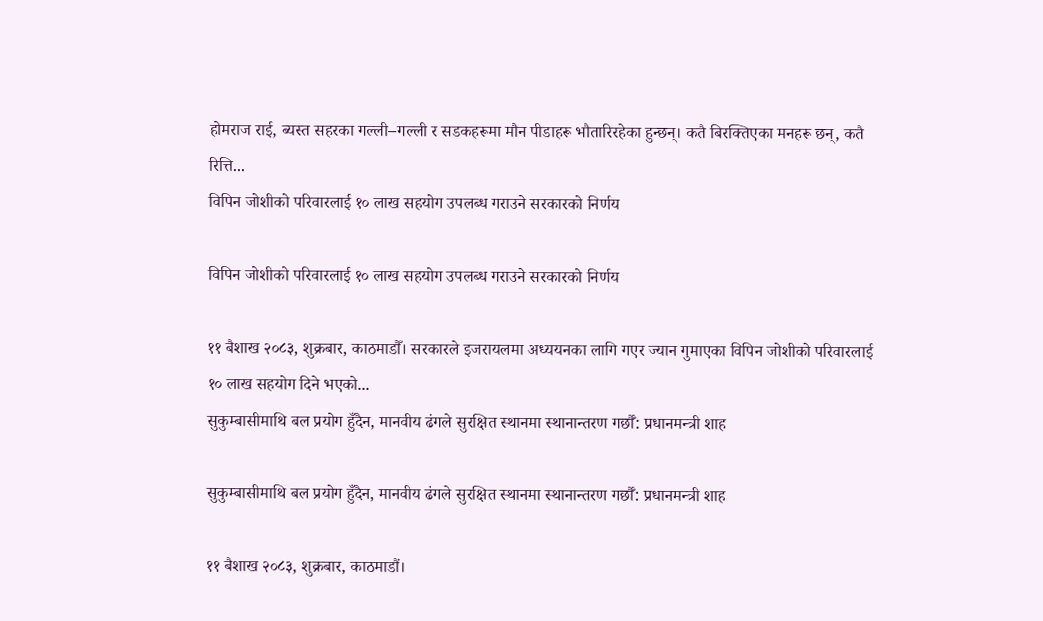होमराज राई, ब्यस्त सहरका गल्ली–गल्ली र सडकहरूमा मौन पीडाहरू भौतारिरहेका हुन्छन्। कतै बिरक्तिएका मनहरू छन्, कतै रित्ति...
विपिन जोशीको परिवारलाई १० लाख सहयोग उपलब्ध गराउने सरकारको निर्णय

विपिन जोशीको परिवारलाई १० लाख सहयोग उपलब्ध गराउने सरकारको निर्णय

११ बैशाख २०८३, शुक्रबार, काठमाडौँ। सरकारले इजरायलमा अध्ययनका लागि गएर ज्यान गुमाएका विपिन जोशीको परिवारलाई १० लाख सहयोग दिने भएको...
सुकुम्बासीमाथि बल प्रयोग हुँदैन, मानवीय ढंगले सुरक्षित स्थानमा स्थानान्तरण गर्छौँ: प्रधानमन्त्री शाह

सुकुम्बासीमाथि बल प्रयोग हुँदैन, मानवीय ढंगले सुरक्षित स्थानमा स्थानान्तरण गर्छौँ: प्रधानमन्त्री शाह

११ बैशाख २०८३, शुक्रबार, काठमाडौं।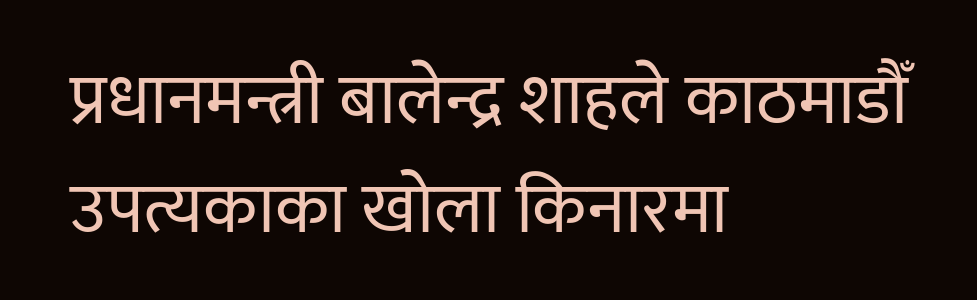प्रधानमन्त्री बालेन्द्र शाहले काठमाडौँ उपत्यकाका खोला किनारमा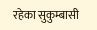रहेका सुकुम्बासी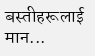बस्तीहरूलाई मान...